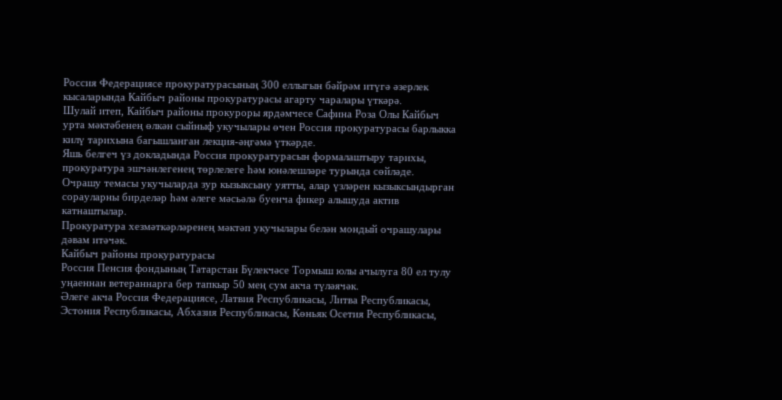Россия Федерациясе прокуратурасының 300 еллыгын бәйрәм итүгә әзерлек кысаларында Кайбыч районы прокуратурасы агарту чаралары үткәрә.
Шулай итеп, Кайбыч районы прокуроры ярдәмчесе Сафина Роза Олы Кайбыч урта мәктәбенең өлкән сыйныф укучылары өчен Россия прокуратурасы барлыкка килү тарихына багышланган лекция-әңгәмә үткәрде.
Яшь белгеч үз докладында Россия прокуратурасын формалаштыру тарихы, прокуратура эшчәнлегенең төрлелеге һәм юнәлешләре турында сөйләде.
Очрашу темасы укучыларда зур кызыксыну уятты, алар үзләрен кызыксындырган сорауларны бирделәр һәм әлеге мәсьәлә буенча фикер алышуда актив катнаштылар.
Прокуратура хезмәткәрләренең мәктәп укучылары белән мондый очрашулары дәвам итәчәк.
Кайбыч районы прокуратурасы
Россия Пенсия фондының Татарстан Бүлекчәсе Тормыш юлы ачылуга 80 ел тулу уңаеннан ветераннарга бер тапкыр 50 мең сум акча түләячәк.
Әлеге акча Россия Федерациясе, Латвия Республикасы, Литва Республикасы, Эстония Республикасы, Абхазия Республикасы, Көньяк Осетия Республикасы,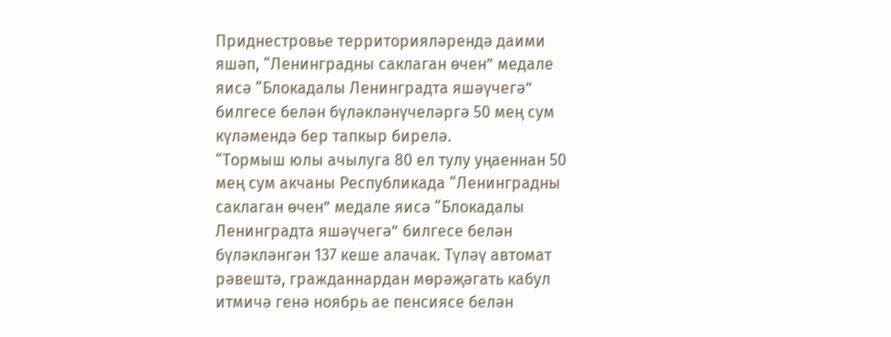Приднестровье территорияләрендә даими яшәп, “Ленинградны саклаган өчен” медале яисә “Блокадалы Ленинградта яшәүчегә” билгесе белән бүләкләнүчеләргә 50 мең сум күләмендә бер тапкыр бирелә.
“Тормыш юлы ачылуга 80 ел тулу уңаеннан 50 мең сум акчаны Республикада “Ленинградны саклаган өчен” медале яисә “Блокадалы Ленинградта яшәүчегә” билгесе белән бүләкләнгән 137 кеше алачак. Түләү автомат рәвештә, гражданнардан мөрәҗәгать кабул итмичә генә ноябрь ае пенсиясе белән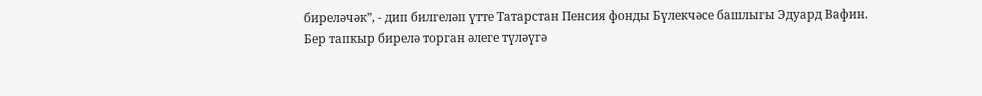биреләчәк”, - дип билгеләп үтте Татарстан Пенсия фонды Бүлекчәсе башлыгы Эдуард Вафин.
Бер тапкыр бирелә торган әлеге түләүгә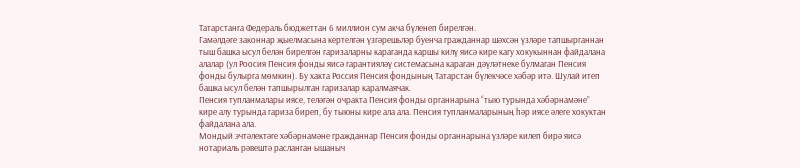Татарстанга Федераль бюджеттан 6 миллион сум акча бүленеп бирелгән.
Гамәлдәге законнар җыелмасына кертелгән үзгәрешьләр буенча гражданнар шәхсән үзләре тапшырганнан тыш башка ысул белән бирелгән гаризаларны караганда каршы килү яисә кире кагу хокукыннан файдалана алалар (ул Роосия Пенсия фонды яисә гарантияләү системасына караган дәүләтнеке булмаган Пенсия фонды булырга мөмкин). Бу хакта Россия Пенсия фондының Татарстан бүлекчәсе хәбәр итә. Шулай итеп башка ысул белән тапшырылган гаризалар каралмаячак.
Пенсия тупланмалары иясе, теләгән очракта Пенсия фонды органнарына “тыю турында хәбәрнамәне” кире алу турында гариза биреп, бу тыюны кире ала ала. Пенсия тупланмаларының һәр иясе әлеге хокуктан файдалана ала.
Мондый эчтәлектәге хәбәрнамәне гражданнар Пенсия фонды органнарына үзләре килеп бирә яисә нотариаль рәвештә расланган ышаныч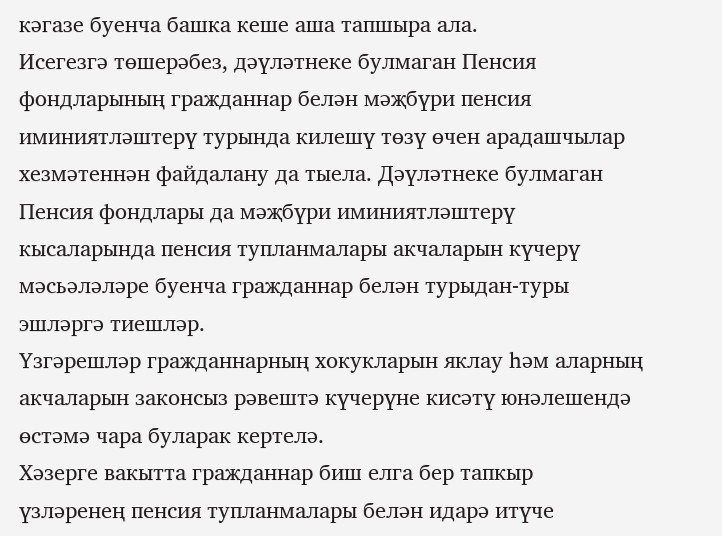кәгазе буенча башка кеше аша тапшыра ала.
Исегезгә төшерәбез, дәүләтнеке булмаган Пенсия фондларының гражданнар белән мәҗбүри пенсия иминиятләштерү турында килешү төзү өчен арадашчылар хезмәтеннән файдалану да тыела. Дәүләтнеке булмаган Пенсия фондлары да мәҗбүри иминиятләштерү кысаларында пенсия тупланмалары акчаларын күчерү мәсьәләләре буенча гражданнар белән турыдан-туры эшләргә тиешләр.
Үзгәрешләр гражданнарның хокукларын яклау һәм аларның акчаларын законсыз рәвештә күчерүне кисәтү юнәлешендә өстәмә чара буларак кертелә.
Хәзерге вакытта гражданнар биш елга бер тапкыр үзләренең пенсия тупланмалары белән идарә итүче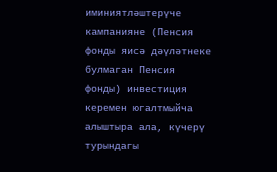иминиятләштерүче кампанияне (Пенсия фонды яисә дәүләтнеке булмаган Пенсия фонды) инвестиция керемен югалтмыйча алыштыра ала, күчерү турындагы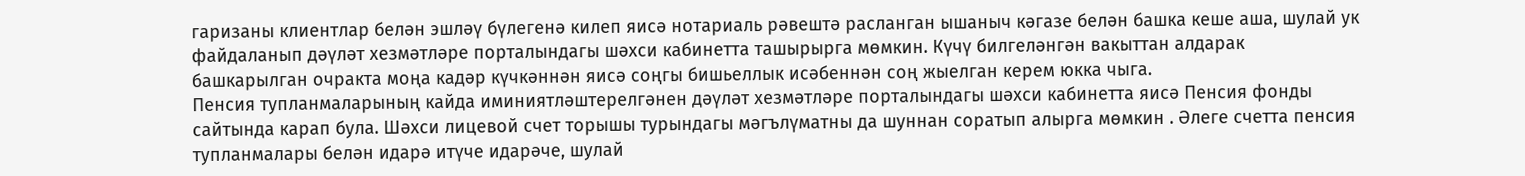гаризаны клиентлар белән эшләү бүлегенә килеп яисә нотариаль рәвештә расланган ышаныч кәгазе белән башка кеше аша, шулай ук файдаланып дәүләт хезмәтләре порталындагы шәхси кабинетта ташырырга мөмкин. Күчү билгеләнгән вакыттан алдарак башкарылган очракта моңа кадәр күчкәннән яисә соңгы бишьеллык исәбеннән соң жыелган керем юкка чыга.
Пенсия тупланмаларының кайда иминиятләштерелгәнен дәүләт хезмәтләре порталындагы шәхси кабинетта яисә Пенсия фонды сайтында карап була. Шәхси лицевой счет торышы турындагы мәгълүматны да шуннан соратып алырга мөмкин . Әлеге счетта пенсия тупланмалары белән идарә итүче идарәче, шулай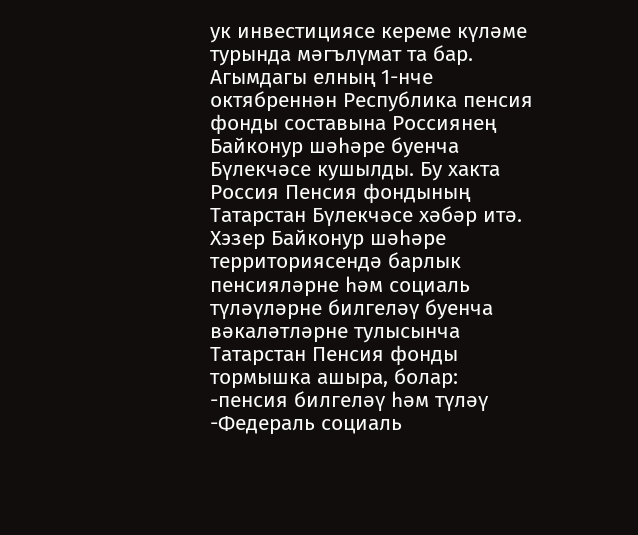ук инвестициясе кереме күләме турында мәгълүмат та бар.
Агымдагы елның 1-нче октябреннән Республика пенсия фонды составына Россиянең Байконур шәһәре буенча Бүлекчәсе кушылды. Бу хакта Россия Пенсия фондының Татарстан Бүлекчәсе хәбәр итә.
Хэзер Байконур шәһәре территориясендә барлык пенсияләрне һәм социаль түләүләрне билгеләү буенча вәкаләтләрне тулысынча Татарстан Пенсия фонды тормышка ашыра, болар:
-пенсия билгеләү һәм түләү
-Федераль социаль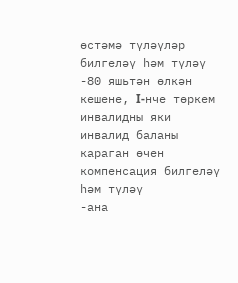өстәмә түләүләр билгеләү һәм түләү
-80 яшьтән өлкән кешене, I-нче төркем инвалидны яки инвалид баланы караган өчен компенсация билгеләү һәм түләү
-ана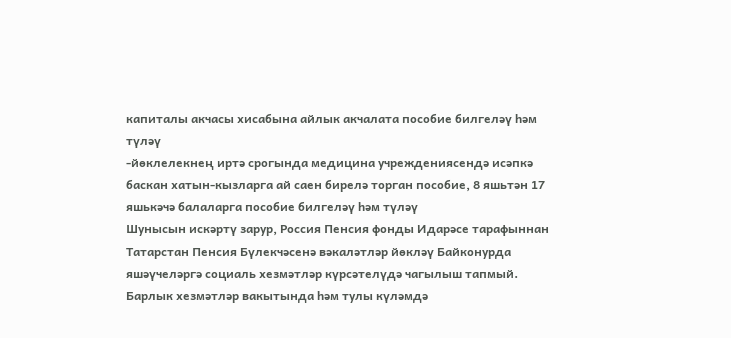капиталы акчасы хисабына айлык акчалата пособие билгеләү һәм түләү
-йөклелекнең иртә срогында медицина учреждениясендә исәпкә баскан хатын-кызларга ай саен бирелә торган пособие, 8 яшьтән 17 яшькәчә балаларга пособие билгеләү һәм түләү
Шунысын искәртү зарур, Россия Пенсия фонды Идарәсе тарафыннан Татарстан Пенсия Бүлекчәсенә вәкаләтләр йөкләү Байконурда яшәүчеләргә социаль хезмәтләр күрсәтелүдә чагылыш тапмый. Барлык хезмәтләр вакытында һәм тулы күләмдә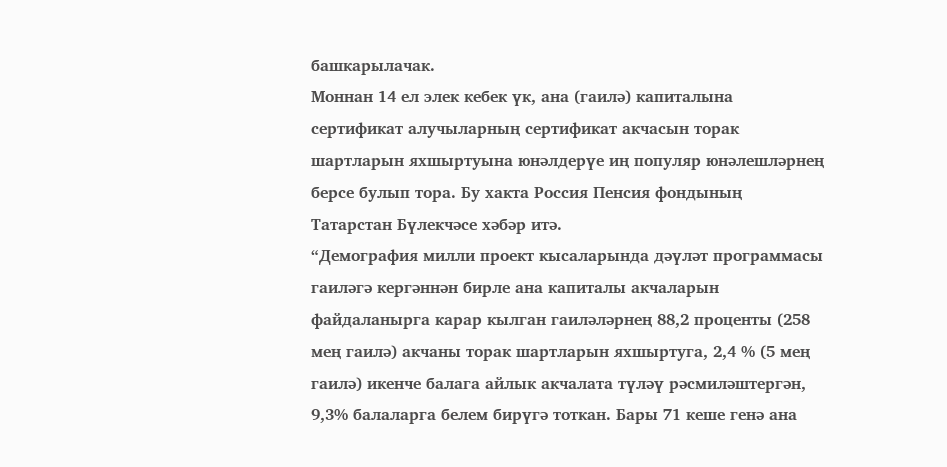башкарылачак.
Моннан 14 ел элек кебек үк, ана (гаилә) капиталына сертификат алучыларның сертификат акчасын торак шартларын яхшыртуына юнәлдерүе иң популяр юнәлешләрнең берсе булып тора. Бу хакта Россия Пенсия фондының Татарстан Бүлекчәсе хәбәр итә.
“Демография милли проект кысаларында дәүләт программасы гаиләгә кергәннән бирле ана капиталы акчаларын файдаланырга карар кылган гаиләләрнең 88,2 проценты (258 мең гаилә) акчаны торак шартларын яхшыртуга, 2,4 % (5 мең гаилә) икенче балага айлык акчалата түләү рәсмиләштергән, 9,3% балаларга белем бирүгә тоткан. Бары 71 кеше генә ана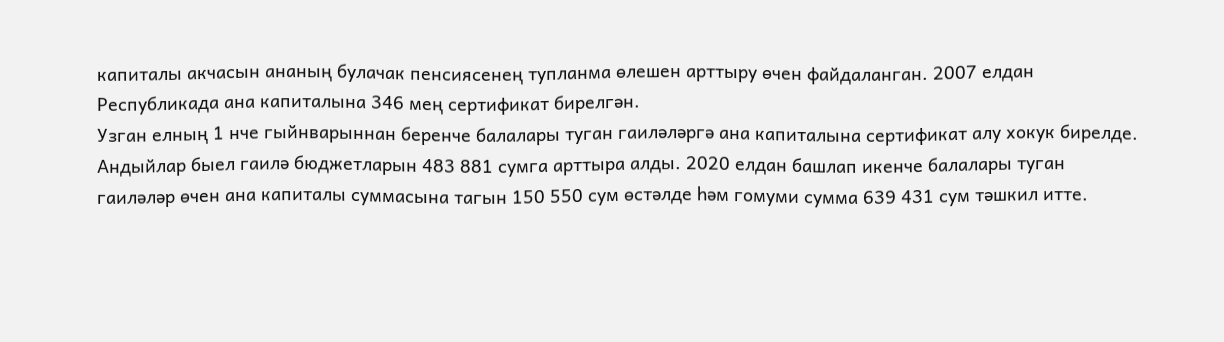капиталы акчасын ананың булачак пенсиясенең тупланма өлешен арттыру өчен файдаланган. 2007 елдан Республикада ана капиталына 346 мең сертификат бирелгән.
Узган елның 1 нче гыйнварыннан беренче балалары туган гаиләләргә ана капиталына сертификат алу хокук бирелде. Андыйлар быел гаилә бюджетларын 483 881 сумга арттыра алды. 2020 елдан башлап икенче балалары туган гаиләләр өчен ана капиталы суммасына тагын 150 550 сум өстәлде һәм гомуми сумма 639 431 сум тәшкил итте.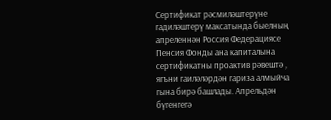Сертификат рәсмиләштерүне гадиләштерү максатында быелның апреленнән Россия Федерациясе Пенсия Фонды ана капиталына сертификатны проактив рәвештә , ягъни гаиләләрдән гариза алмыйча гына бирә башлады. Апрельдән бүгенгегә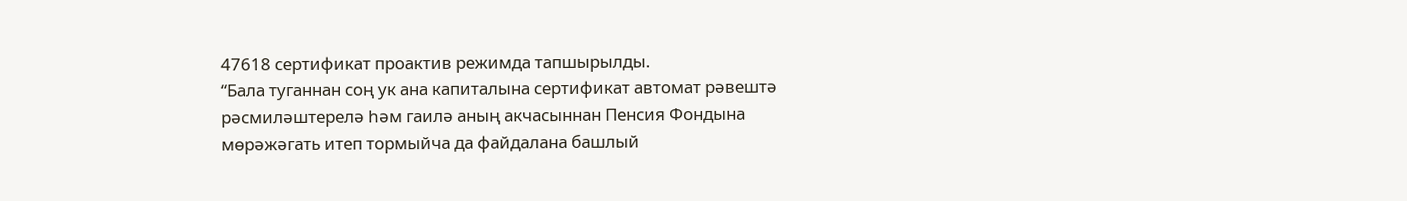47618 сертификат проактив режимда тапшырылды.
“Бала туганнан соң ук ана капиталына сертификат автомат рәвештә рәсмиләштерелә һәм гаилә аның акчасыннан Пенсия Фондына мөрәжәгать итеп тормыйча да файдалана башлый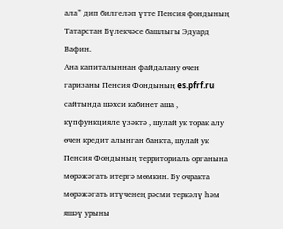ала” дип билгеләп үтте Пенсия фондының Татарстан Бүлекчәсе башлыгы Эдуард Вафин.
Ана капиталыннан файдалану өчен гаризаны Пенсия Фондының es.pfrf.ru сайтында шәхси кабинет аша , күпфункцияле үзәктә , шулай ук торак алу өчен кредит алынган банкта, шулай ук Пенсия Фондының территориаль органына мөрәжәгать итергә мөмкин. Бу очракта мөрәжәгать итүченең рәсми теркәлү һәм яшәү урыны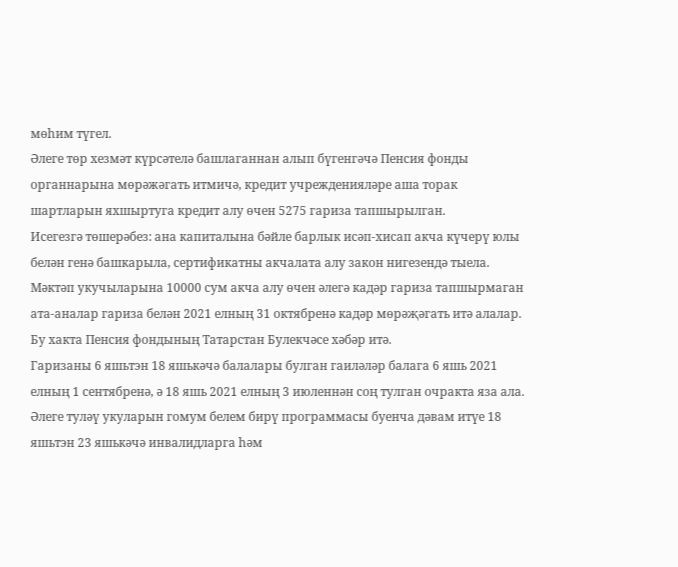мөһим түгел.
Әлеге төр хезмәт күрсәтелә башлаганнан алып бүгенгәчә Пенсия фонды органнарына мөрәжәгать итмичә, кредит учрежденияләре аша торак шартларын яхшыртуга кредит алу өчен 5275 гариза тапшырылган.
Исегезгә төшерәбез: ана капиталына бәйле барлык исәп-хисап акча күчерү юлы белән генә башкарыла, сертификатны акчалата алу закон нигезендә тыела.
Мәктәп укучыларына 10000 сум акча алу өчен әлегә кадәр гариза тапшырмаган ата-аналар гариза белән 2021 елның 31 октябренә кадәр мөрәҗәгать итә алалар. Бу хакта Пенсия фондының Татарстан Бyлекчәсе хәбәр итә.
Гаризаны 6 яшьтэн 18 яшькәчә балалары булган гаиләләр балага 6 яшь 2021 елның 1 сентябренә, ә 18 яшь 2021 елның 3 июленнән соң тулган очракта яза ала.
Әлеге туләү укуларын гомум белем бирү программасы буенча дәвам итүе 18 яшьтэн 23 яшькәчә инвалидларга hәм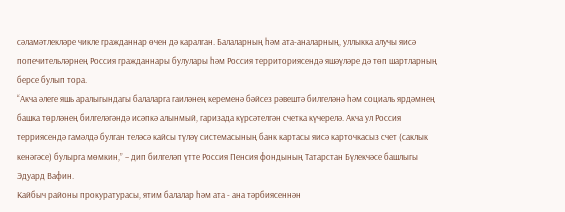сәламәтлекләре чикле гражданнар өчен дә каралган. Балаларның һәм ата-аналарның, уллыкка алучы яисә попечительләрнең Россия гражданнары булулары һәм Россия территориясендә яшәүләре дә төп шартларның берсе булып тора.
“Акча әлеге яшь аралыгындагы балаларга гаиләнең кеременә бәйсез рәвештә билгеләнә һәм социаль ярдәмнең башка төрләнең билгеләгәндә исәпкә алынмый, гаризада күрсәтелгән счетка күчерелә. Акча ул Россия терриясендә гамәлдә булган теләсә кайсы түләү системасының банк картасы яисә карточкасыз счет (саклык кенәгәсе) булырга мөмкин,” – дип билгеләп үтте Россия Пенсия фондының Татарстан Бүлекчәсе башлыгы Эдуард Вафин.
Кайбыч районы прокуратурасы, ятим балалар һәм ата - ана тәрбиясеннән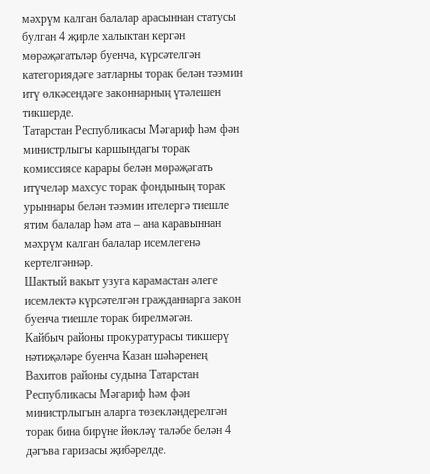мәхрүм калган балалар арасыннан статусы булган 4 җирле халыктан кергән мөрәҗәгатьләр буенча, күрсәтелгән категориядәге затларны торак белән тәэмин итү өлкәсендәге законнарның үтәлешен тикшерде.
Татарстан Республикасы Мәгариф һәм фән министрлыгы каршындагы торак комиссиясе карары белән мөрәҗәгать итүчеләр махсус торак фондының торак урыннары белән тәэмин ителергә тиешле ятим балалар һәм ата – ана каравыннан мәхрүм калган балалар исемлегенә кертелгәннәр.
Шактый вакыт узуга карамастан әлеге исемлектә күрсәтелгән гражданнарга закон буенча тиешле торак бирелмәгән.
Кайбыч районы прокуратурасы тикшерү нәтиҗәләре буенча Казан шәһәренең Вахитов районы судына Татарстан Республикасы Мәгариф һәм фән министрлыгын аларга төзекләндерелгән торак бина бирүне йөкләү таләбе белән 4 дәгъва гаризасы җибәрелде.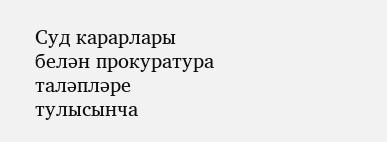Суд карарлары белән прокуратура таләпләре тулысынча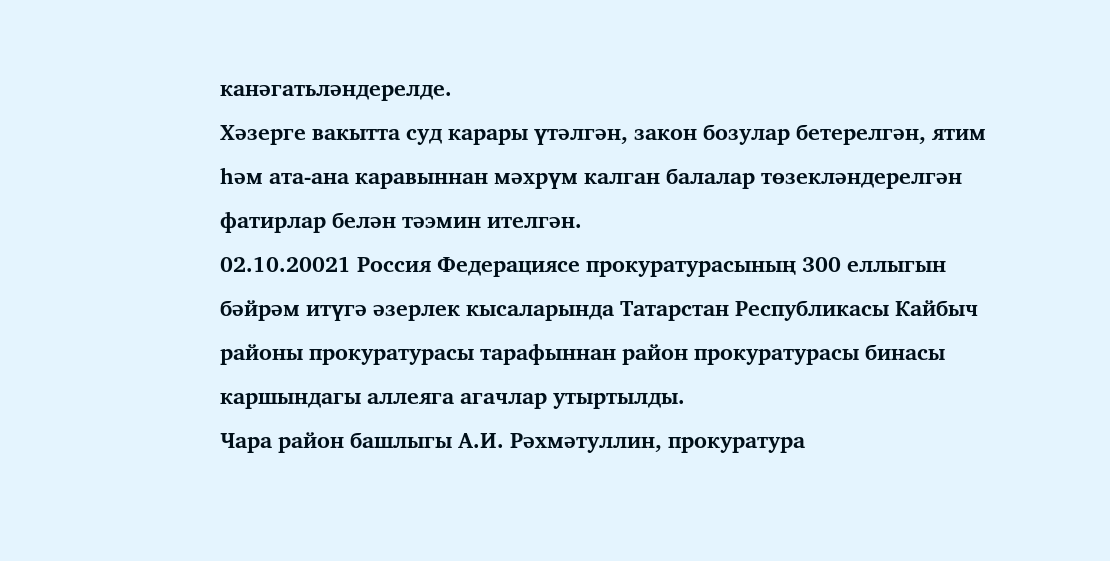канәгатьләндерелде.
Хәзерге вакытта суд карары үтәлгән, закон бозулар бетерелгән, ятим һәм ата-ана каравыннан мәхрүм калган балалар төзекләндерелгән фатирлар белән тәэмин ителгән.
02.10.20021 Россия Федерациясе прокуратурасының 300 еллыгын бәйрәм итүгә әзерлек кысаларында Татарстан Республикасы Кайбыч районы прокуратурасы тарафыннан район прокуратурасы бинасы каршындагы аллеяга агачлар утыртылды.
Чара район башлыгы А.И. Рәхмәтуллин, прокуратура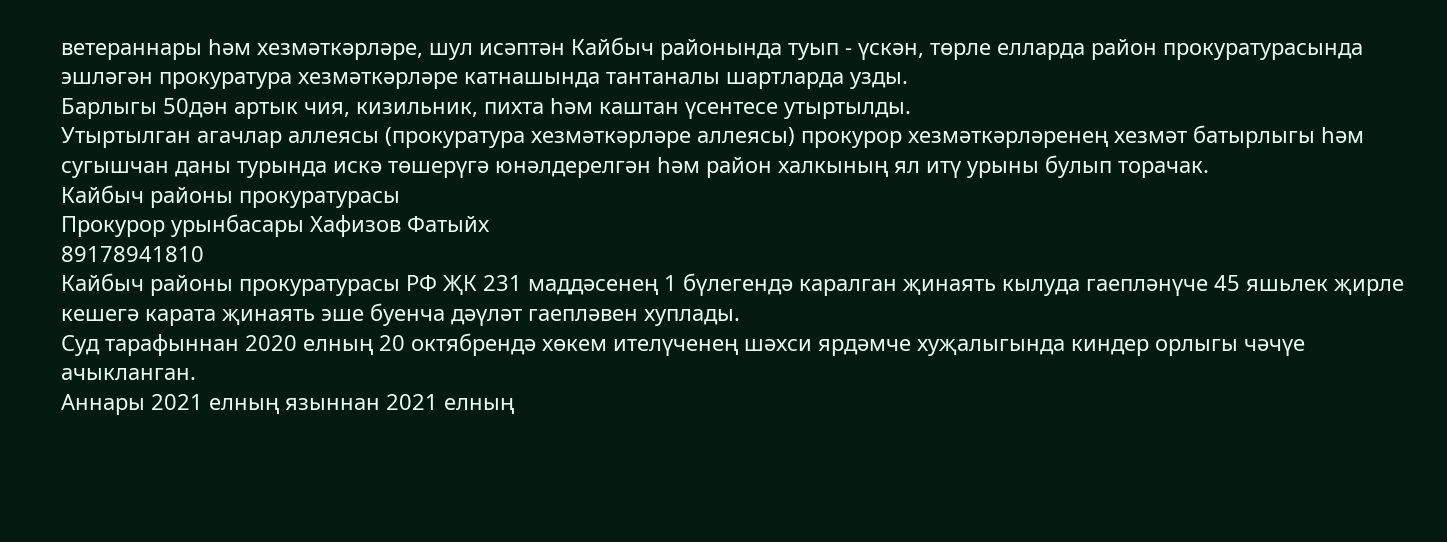ветераннары һәм хезмәткәрләре, шул исәптән Кайбыч районында туып - үскән, төрле елларда район прокуратурасында эшләгән прокуратура хезмәткәрләре катнашында тантаналы шартларда узды.
Барлыгы 50дән артык чия, кизильник, пихта һәм каштан үсентесе утыртылды.
Утыртылган агачлар аллеясы (прокуратура хезмәткәрләре аллеясы) прокурор хезмәткәрләренең хезмәт батырлыгы һәм сугышчан даны турында искә төшерүгә юнәлдерелгән һәм район халкының ял итү урыны булып торачак.
Кайбыч районы прокуратурасы
Прокурор урынбасары Хафизов Фатыйх
89178941810
Кайбыч районы прокуратурасы РФ ҖК 231 маддәсенең 1 бүлегендә каралган җинаять кылуда гаепләнүче 45 яшьлек җирле кешегә карата җинаять эше буенча дәүләт гаепләвен хуплады.
Суд тарафыннан 2020 елның 20 октябрендә хөкем ителүченең шәхси ярдәмче хуҗалыгында киндер орлыгы чәчүе ачыкланган.
Аннары 2021 елның языннан 2021 елның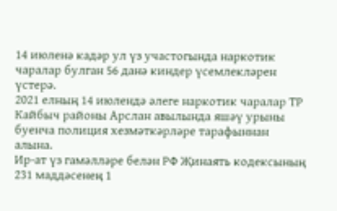14 июленә кадәр ул үз участогында наркотик чаралар булган 56 данә киндер үсемлекләрен үстерә.
2021 елның 14 июлендә әлеге наркотик чаралар ТР Кайбыч районы Арслан авылында яшәү урыны буенча полиция хезмәткәрләре тарафыннан алына.
Ир-ат үз гамәлләре белән РФ Җинаять кодексының 231 маддәсенең 1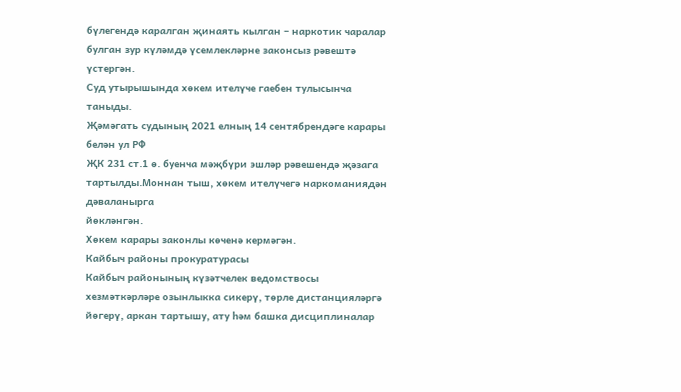бүлегендә каралган җинаять кылган – наркотик чаралар булган зур күләмдә үсемлекләрне законсыз рәвештә үстергән.
Суд утырышында хөкем ителүче гаебен тулысынча таныды.
Җәмәгать судының 2021 елның 14 сентябрендәге карары белән ул РФ
ҖК 231 ст.1 ө. буенча мәҗбүри эшләр рәвешендә җәзага
тартылды.Моннан тыш, хөкем ителүчегә наркоманиядән дәваланырга
йөкләнгән.
Хөкем карары законлы көченә кермәгән.
Кайбыч районы прокуратурасы
Кайбыч районының күзәтчелек ведомствосы хезмәткәрләре озынлыкка сикерү, төрле дистанцияләргә йөгерү, аркан тартышу, ату һәм башка дисциплиналар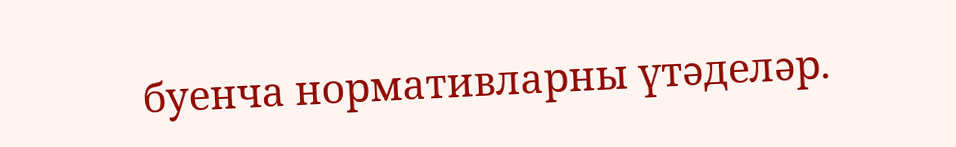буенча нормативларны үтәделәр.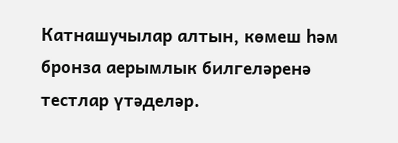Катнашучылар алтын, көмеш һәм бронза аерымлык билгеләренә тестлар үтәделәр.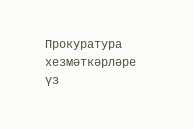Прокуратура хезмәткәрләре үз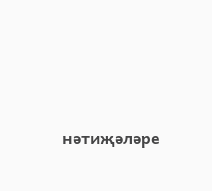нәтиҗәләре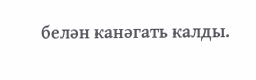белән канәгать калды.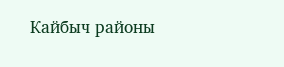Кайбыч районы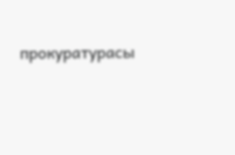прокуратурасы